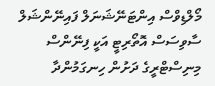މޯލްޑިވްސް އިންޓަނޭޝަނަލް ފައިނޭންޝަލް ސާވިސަސް އޮތޯރިޓީ އަކީ ފިނޭންސް މިނިސްޓްރީގެ ދަށުން ހިނގަމުންދާ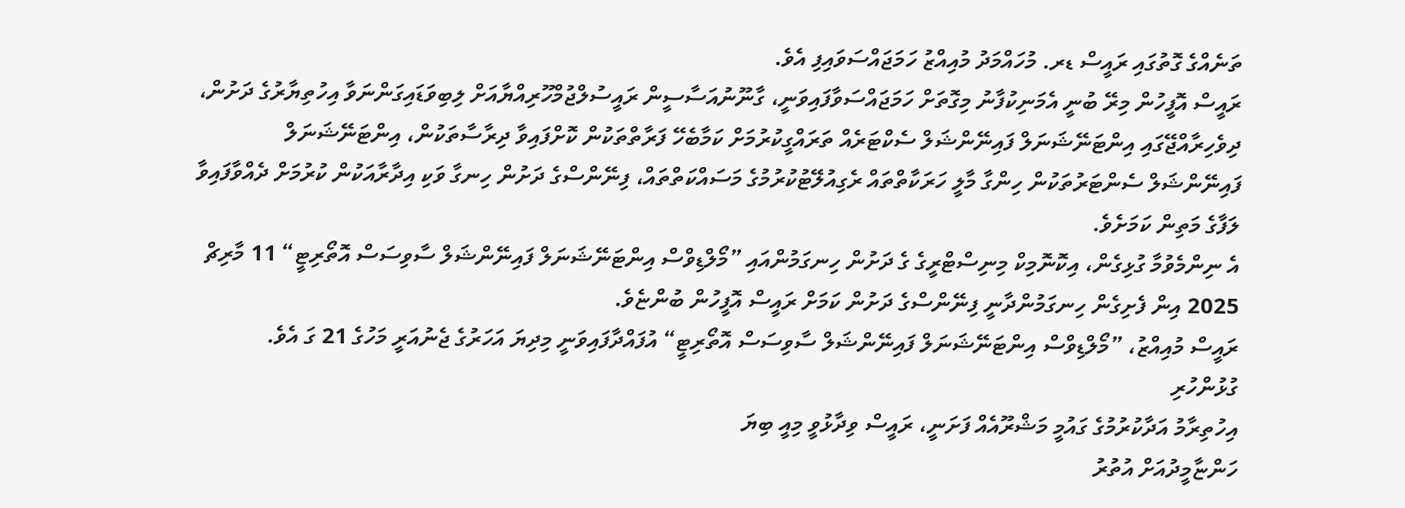ތަނެއްގެ ގޮތުގައި ރައީސް ޑރ. މުހައްމަދު މުއިއްޒު ހަމަޖައްސަވައިފި އެވެ.
ރައީސް އޮފީހުން މިރޭ ބުނީ އެމަނިކުފާނު މިގޮތަށް ހަމަޖައްސަވާފައިވަނީ، ގާނޫނުއަސާސީން ރައީސުލްޖުމްހޫރިއްޔާއަށް ލިބިވަޑައިގަންނަވާ އިހުތިޔާރުގެ ދަށުން، ދިވެހިރާއްޖޭގައި އިންޓަނޭޝަނަލް ފައިނޭންޝަލް ސެކްޓަރެއް ތަރައްގީކުރުމަށް ކަމާބެހޭ ފަރާތްތަކުން ކޮށްފައިވާ ދިރާސާތަކުން، އިންޓަނޭޝަނަލް ފައިނޭންޝަލް ސެންޓަރުތަކުން ހިންގާ މާލީ ހަރަކާތްތައް ރެގިއުލޭޓުކުރުމުގެ މަސައްކަތްތައް، ފިނޭންސްގެ ދަށުން ހިނގާ ވަކި އިދާރާއަކުން ކުރުމަށް ދެއްވާފައިވާ ލަފާގެ މަތިން ކަމަށެވެ.
އެ ނިންމެވުމާ ގުޅިގެން، އިކޮނޮމިކް މިނިސްޓްރީގެ ގެ ދަށުން ހިނގަމުންއައި ”މޯލްޑިވްސް އިންޓަނޭޝަނަލް ފައިނޭންޝަލް ސާވިސަސް އޮތޯރިޓީ“ 11 މާރިޗް 2025 އިން ފެށިގެން ހިނގަމުންދާނީ ފިނޭންސްގެ ދަށުން ކަމަށް ރައީސް އޮފީހުން ބުންޏެވެ.
ރައީސް މުއިއްޒު، ”މޯލްޑިވްސް އިންޓަނޭޝަނަލް ފައިނޭންޝަލް ސާވިސަސް އޮތޯރިޓީ“ އުފައްދާފައިވަނީ މިދިޔަ އަހަރުގެ ޖެނުއަރީ މަހުގެ 21 ގަ އެވެ.
ގުޅުންހުރި
އިހުތިރާމު އަދާކުރުމުގެ ގައުމީ މަޝްރޫއެއް ފަށަނީ، ރައީސް ވިދާޅުވީ މިއީ ބިޔަ
ހަންޏާމީދުއަށް އުތުރު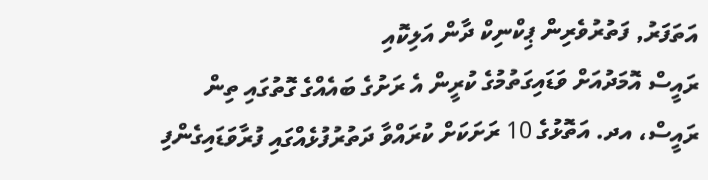އަތަފަރު, ފަތުރުވެރިން ޕިކްނިކް ދާން އަލިކޮއި
ރައީސް އޮމަދުއަށް ވަޑައިގަތުމުގެ ކުރީން އެ ރަށުގެ ބައެއްގެ ގޮތުގައި ތިން
ރައީސް، އދ. އަތޮޅުގެ 10 ރަށަކަށް ކުރައްވާ ދަތުރުފުޅެއްގައި ފުރާވަޑައިގެންފި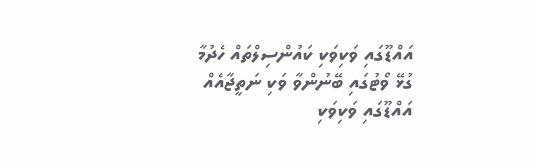އައްޑޫގައި ވަކިވަކި ކައުންސިލްތައް ހެދުމާ ގުޅޭ ވޯޓުގައި ބޭނުންވާ ވަކި ނަތީޖާއެއް
އައްޑޫގައި ވަކިވަކި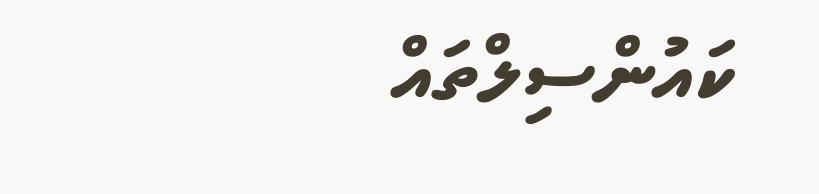ކައުންސިލްތައް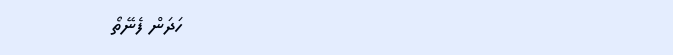ހަދަން ފެނޭތޯ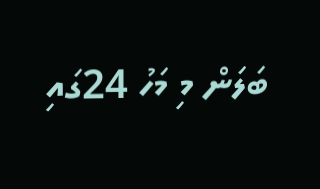ބަލަން މި މަހު 24ގައި